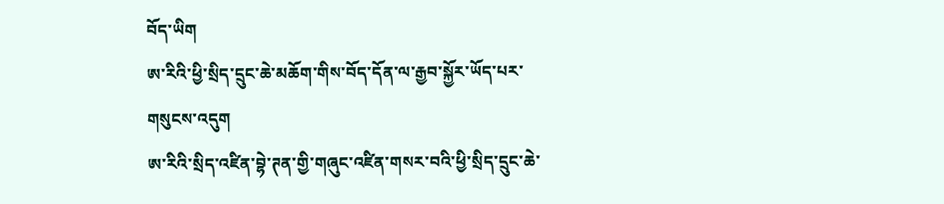བོད་ཡིག
ཨ་རིའི་ཕྱི་སྲིད་དྲུང་ཆེ་མཆོག་གིས་བོད་དོན་ལ་རྒྱབ་སྐྱོར་ཡོད་པར་གསུངས་འདུག
ཨ་རིའི་སྲིད་འཛིན་བྷེ་ཊན་གྱི་གཞུང་འཛིན་གསར་བའི་ཕྱི་སྲིད་དྲུང་ཆེ་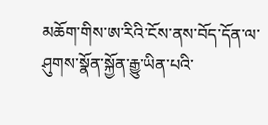མཆོག་གིས་ཨ་རིའི་ངོས་ནས་བོད་དོན་ལ་ཤུགས་སྣོན་སྐྱོན་རྒྱུ་ཡིན་པའི་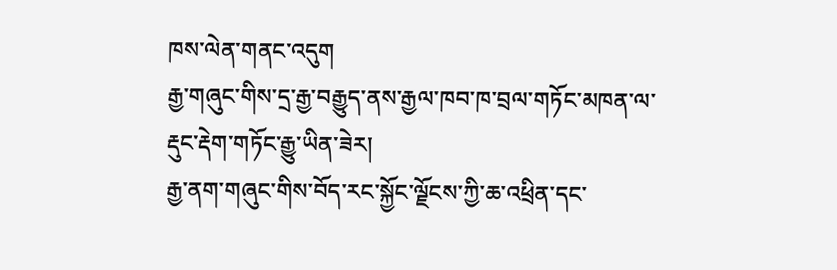ཁས་ལེན་གནང་འདུག
རྒྱ་གཞུང་གིས་དྲ་རྒྱ་བརྒྱུད་ནས་རྒྱལ་ཁབ་ཁ་བྲལ་གཏོང་མཁན་ལ་རྡུང་རྡེག་གཏོང་རྒྱུ་ཡིན་ཟེར།
རྒྱ་ནག་གཞུང་གིས་བོད་རང་སྐྱོང་ལྗོངས་ཀྱི་ཆ་འཕྲིན་དང་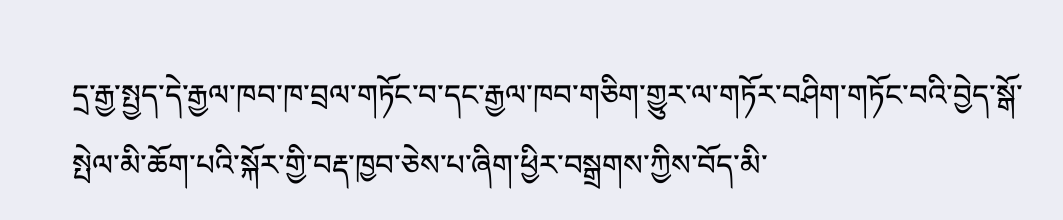དྲ་རྒྱ་སྤྱད་དེ་རྒྱལ་ཁབ་ཁ་བྲལ་གཏོང་བ་དང་རྒྱལ་ཁབ་གཅིག་གྱུར་ལ་གཏོར་བཤིག་གཏོང་བའི་བྱེད་སྒོ་སྤེལ་མི་ཆོག་པའི་སྐོར་གྱི་བརྡ་ཁྱབ་ཅེས་པ་ཞིག་ཕྱིར་བསྒྲགས་ཀྱིས་བོད་མི་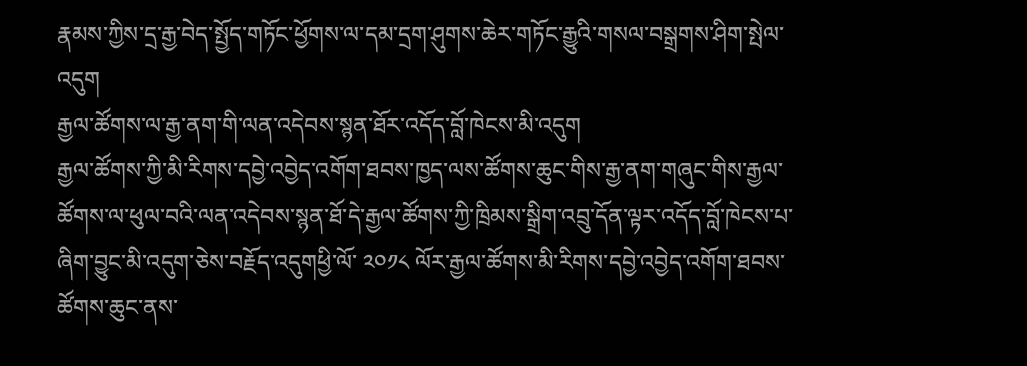རྣམས་ཀྱིས་དྲ་རྒྱ་བེད་སྤྱོད་གཏོང་ཕྱོགས་ལ་དམ་དྲག་ཤུགས་ཆེར་གཏོང་རྒྱུའི་གསལ་བསྒྲགས་ཤིག་སྤེལ་འདུག
རྒྱལ་ཚོགས་ལ་རྒྱ་ནག་གི་ལན་འདེབས་སྙན་ཐོར་འདོད་བློ་ཁེངས་མི་འདུག
རྒྱལ་ཚོགས་ཀྱི་མི་རིགས་དབྱེ་འབྱེད་འགོག་ཐབས་ཁྱད་ལས་ཚོགས་ཆུང་གིས་རྒྱ་ནག་གཞུང་གིས་རྒྱལ་ཚོགས་ལ་ཕུལ་བའི་ལན་འདེབས་སྙན་ཐོ་དེ་རྒྱལ་ཚོགས་ཀྱི་ཁྲིམས་སྒྲིག་འབྲུ་དོན་ལྟར་འདོད་བློ་ཁེངས་པ་ཞིག་བྱུང་མི་འདུག་ཅེས་བརྗོད་འདུགཕྱི་ལོ་ ༢༠༡༨ ལོར་རྒྱལ་ཚོགས་མི་རིགས་དབྱེ་འབྱེད་འགོག་ཐབས་ཚོགས་ཆུང་ནས་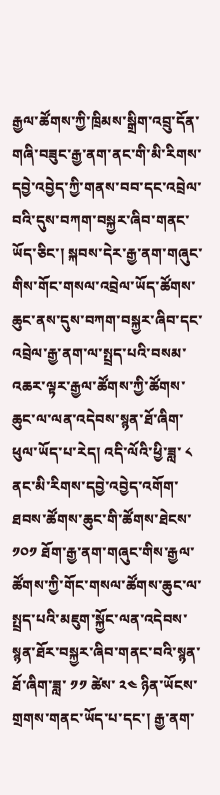རྒྱལ་ཚོགས་ཀྱི་ཁྲིམས་སྒྲིག་འབྲུ་དོན་གཞི་བཟུང་རྒྱ་ནག་ནང་གི་མི་རིགས་དབྱེ་འབྱེད་ཀྱི་གནས་བབ་དང་འབྲེལ་བའི་དུས་བཀག་བསྐྱར་ཞིབ་གནང་ཡོད་ཅིང་། སྐབས་དེར་རྒྱ་ནག་གཞུང་གིས་གོང་གསལ་འབྲེལ་ཡོད་ཚོགས་ཆུང་ནས་དུས་བཀག་བསྐྱར་ཞིབ་དང་འབྲེལ་རྒྱ་ནག་ལ་སྤྲད་པའི་བསམ་འཆར་ལྟར་རྒྱལ་ཚོགས་ཀྱི་ཚོགས་ཆུང་ལ་ལན་འདེབས་སྙན་ཐོ་ཞིག་ཕུལ་ཡོད་པ་རེད། འདི་ལོའི་ཕྱི་ཟླ་ ༨ ནང་མི་རིགས་དབྱེ་འབྱེད་འགོག་ཐབས་ཚོགས་ཆུང་གི་ཚོགས་ཐེངས་ ༡༠༡ ཐོག་རྒྱ་ནག་གཞུང་གིས་རྒྱལ་ཚོགས་ཀྱི་གོང་གསལ་ཚོགས་ཆུང་ལ་སྤྲད་པའི་མཇུག་སྐྱོང་ལན་འདེབས་སྙན་ཐོར་བསྐྱར་ཞིབ་གནང་བའི་སྙན་ཐོ་ཞིག་ཟླ་ ༡༡ ཚེས་ ༢༤ ཉིན་ཡོངས་གྲགས་གནང་ཡོད་པ་དང་། རྒྱ་ནག་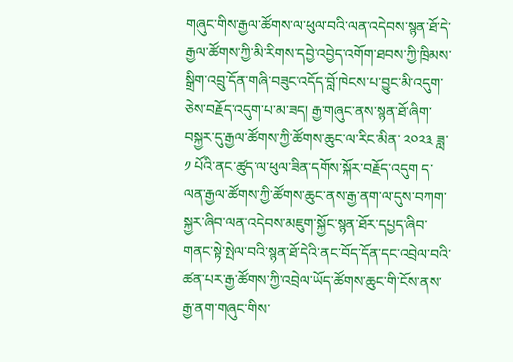གཞུང་གིས་རྒྱལ་ཚོགས་ལ་ཕུལ་བའི་ལན་འདེབས་སྙན་ཐོ་དེ་རྒྱལ་ཚོགས་ཀྱི་མི་རིགས་དབྱེ་འབྱེད་འགོག་ཐབས་ཀྱི་ཁྲིམས་སྒྲིག་འབྲུ་དོན་གཞི་བཟུང་འདོད་བློ་ཁེངས་པ་བྱུང་མི་འདུག་ཅེས་བརྗོད་འདུག་པ་མ་ཟད། རྒྱ་གཞུང་ནས་སྙན་ཐོ་ཞིག་བསྐྱར་དུ་རྒྱལ་ཚོགས་ཀྱི་ཚོགས་ཆུང་ལ་རིང་མིན་ ༢༠༢༣ ཟླ་ ༡ པོའི་ནང་ཚུད་ལ་ཕུལ་ཟིན་དགོས་སྐོར་བརྗོད་འདུག ད་ལན་རྒྱལ་ཚོགས་ཀྱི་ཚོགས་ཆུང་ནས་རྒྱ་ནག་ལ་དུས་བཀག་སྐྱར་ཞིབ་ལན་འདེབས་མཇུག་སྐྱོང་སྙན་ཐོར་དཔྱད་ཞིབ་གནང་སྟེ་སྤེལ་བའི་སྙན་ཐོ་དེའི་ནང་བོད་དོན་དང་འབྲེལ་བའི་ཚན་པར་རྒྱ་ཚོགས་ཀྱི་འབྲེལ་ཡོད་ཚོགས་ཆུང་གི་ངོས་ནས་རྒྱ་ནག་གཞུང་གིས་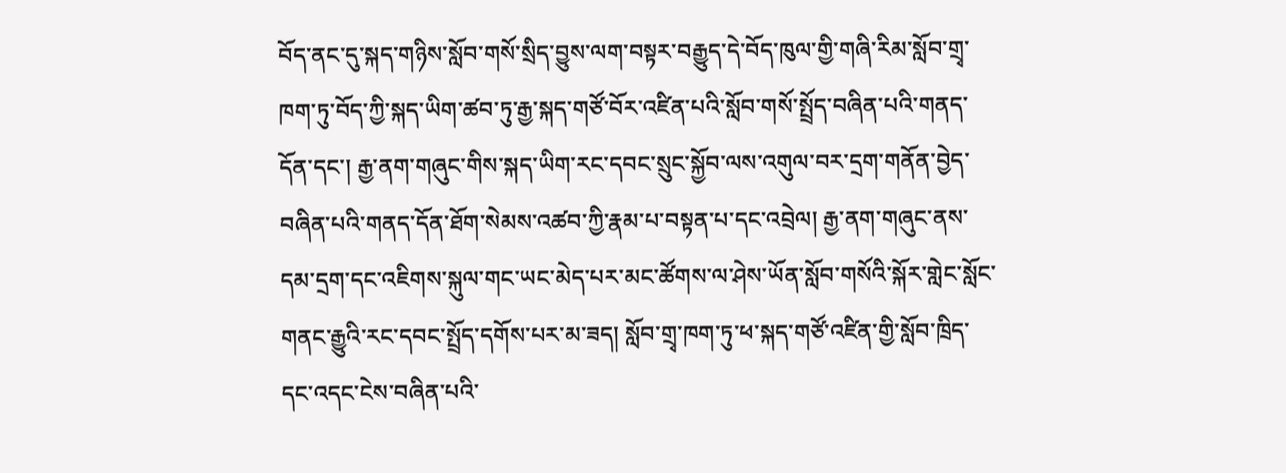བོད་ནང་དུ་སྐད་གཉིས་སློབ་གསོ་སྲིད་བྱུས་ལག་བསྟར་བརྒྱུད་དེ་བོད་ཁུལ་གྱི་གཞི་རིམ་སློབ་གྲྭ་ཁག་ཏུ་བོད་ཀྱི་སྐད་ཡིག་ཚབ་ཏུ་རྒྱ་སྐད་གཙོ་བོར་འཛིན་པའི་སློབ་གསོ་སྤྲོད་བཞིན་པའི་གནད་དོན་དང་། རྒྱ་ནག་གཞུང་གིས་སྐད་ཡིག་རང་དབང་སྲུང་སྐྱོབ་ལས་འགུལ་བར་དྲག་གནོན་བྱེད་བཞིན་པའི་གནད་དོན་ཐོག་སེམས་འཚབ་ཀྱི་རྣམ་པ་བསྟན་པ་དང་འབྲེལ། རྒྱ་ནག་གཞུང་ནས་དམ་དྲག་དང་འཇིགས་སྐུལ་གང་ཡང་མེད་པར་མང་ཚོགས་ལ་ཤེས་ཡོན་སློབ་གསོའི་སྐོར་གླེང་སློང་གནང་རྒྱུའི་རང་དབང་སྤྲོད་དགོས་པར་མ་ཟད། སློབ་གྲྭ་ཁག་ཏུ་ཕ་སྐད་གཙོ་འཛིན་གྱི་སློབ་ཁྲིད་དང་འདང་ངེས་བཞིན་པའི་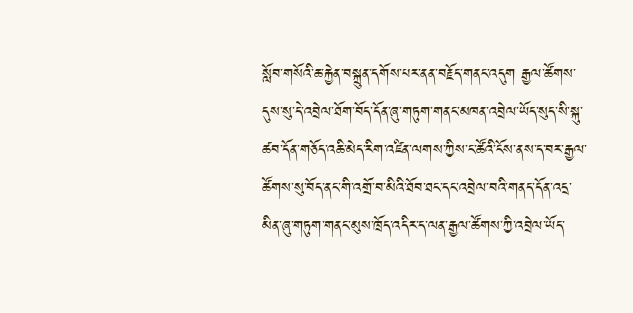སློབ་གསོའི་ཆ་རྐྱེན་བསྐྲུན་དགོས་པར་ནན་བརྗོད་གནང་འདུག རྒྱལ་ཚོགས་དུས་སུ་དེ་འབྲེལ་ཐོག་བོད་དོན་ཞུ་གཏུག་གནང་མཁན་འབྲེལ་ཡོད་སུད་སི་སྐུ་ཚབ་དོན་གཅོད་འཆི་མེད་རིག་འཛིན་ལགས་ཀྱིས་ང་ཚོའི་ངོས་ནས་ད་བར་རྒྱལ་ཚོགས་སུ་བོད་ནང་གི་འགྲོ་བ་མིའི་ཐོབ་ཐང་དང་འབྲེལ་བའི་གནད་དོན་འདྲ་མིན་ཞུ་གཏུག་གནང་མུས་ཁྲོད་འདིར་ད་ལན་རྒྱལ་ཚོགས་ཀྱི་འབྲེལ་ཡོད་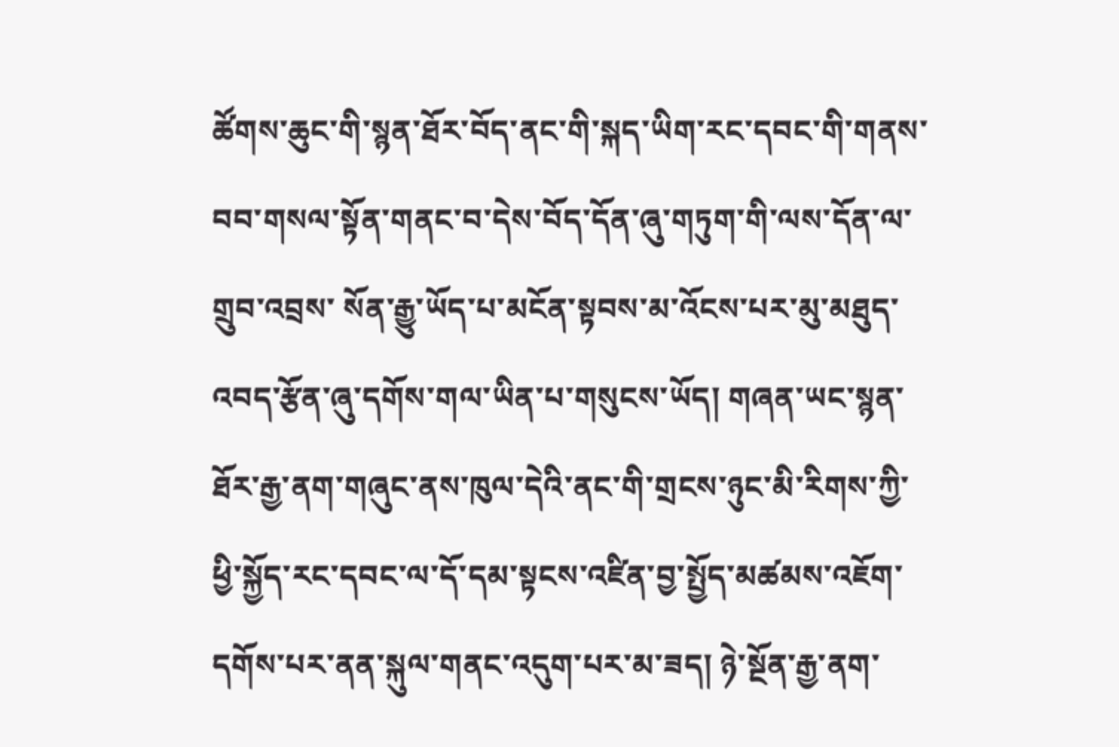ཚོགས་ཆུང་གི་སྙན་ཐོར་བོད་ནང་གི་སྐད་ཡིག་རང་དབང་གི་གནས་བབ་གསལ་སྟོན་གནང་བ་དེས་བོད་དོན་ཞུ་གཏུག་གི་ལས་དོན་ལ་གྲུབ་འབྲས་ སོན་རྒྱུ་ཡོད་པ་མངོན་སྟབས་མ་འོངས་པར་མུ་མཐུད་འབད་རྩོན་ཞུ་དགོས་གལ་ཡིན་པ་གསུངས་ཡོད། གཞན་ཡང་སྙན་ཐོར་རྒྱ་ནག་གཞུང་ནས་ཁུལ་དེའི་ནང་གི་གྲངས་ཉུང་མི་རིགས་ཀྱི་ཕྱི་སྐྱོད་རང་དབང་ལ་དོ་དམ་སྟངས་འཛིན་བྱ་སྤྱོད་མཚམས་འཇོག་དགོས་པར་ནན་སྐུལ་གནང་འདུག་པར་མ་ཟད། ཉེ་སྔོན་རྒྱ་ནག་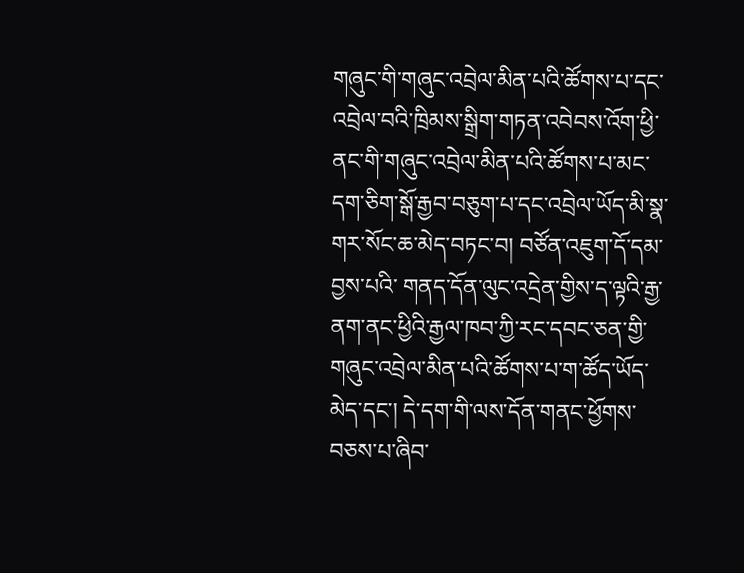གཞུང་གི་གཞུང་འབྲེལ་མིན་པའི་ཚོགས་པ་དང་འབྲེལ་བའི་ཁྲིམས་སྒྲིག་གཏན་འབེབས་འོག་ཕྱི་ནང་གི་གཞུང་འབྲེལ་མིན་པའི་ཚོགས་པ་མང་དག་ཅིག་སྒོ་རྒྱབ་བཅུག་པ་དང་འབྲེལ་ཡོད་མི་སྣ་གར་སོང་ཆ་མེད་བཏང་བ། བཙོན་འཇུག་དོ་དམ་བྱས་པའི་ གནད་དོན་ལུང་འདྲེན་གྱིས་ད་ལྟའི་རྒྱ་ནག་ནང་ཕྱིའི་རྒྱལ་ཁབ་ཀྱི་རང་དབང་ཅན་གྱི་གཞུང་འབྲེལ་མིན་པའི་ཚོགས་པ་ག་ཚོད་ཡོད་མེད་དང་། དེ་དག་གི་ལས་དོན་གནང་ཕྱོགས་བཅས་པ་ཞིབ་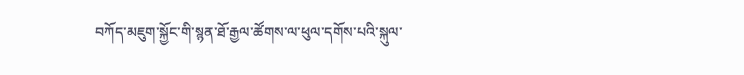བཀོད་མཇུག་སྐྱོང་གི་སྙན་ཐོ་རྒྱལ་ཚོགས་ལ་ཕུལ་དགོས་པའི་སྐུལ་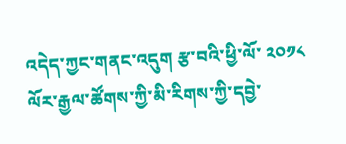འདེད་ཀྱང་གནང་འདུག རྩ་བའི་ཕྱི་ལོ་ ༢༠༡༨ ལོར་རྒྱལ་ཚོགས་ཀྱི་མི་རིགས་ཀྱི་དབྱེ་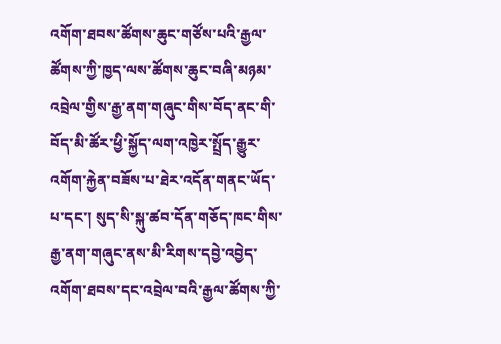འགོག་ཐབས་ཚོགས་ཆུང་གཙོས་པའི་རྒྱལ་ཚོགས་ཀྱི་ཁྱད་ལས་ཚོགས་ཆུང་བཞི་མཉམ་འབྲེལ་གྱིས་རྒྱ་ནག་གཞུང་གིས་བོད་ནང་གི་བོད་མི་ཚོར་ཕྱི་སྐྱོད་ལག་འཁྱེར་སྤྲོད་རྒྱུར་འགོག་རྐྱེན་བཟོས་པ་ཐེར་འདོན་གནང་ཡོད་པ་དང་། སུད་སི་སྐུ་ཚབ་དོན་གཅོད་ཁང་གིས་རྒྱ་ནག་གཞུང་ནས་མི་རིགས་དབྱེ་འབྱེད་འགོག་ཐབས་དང་འབྲེལ་བའི་རྒྱལ་ཚོགས་ཀྱི་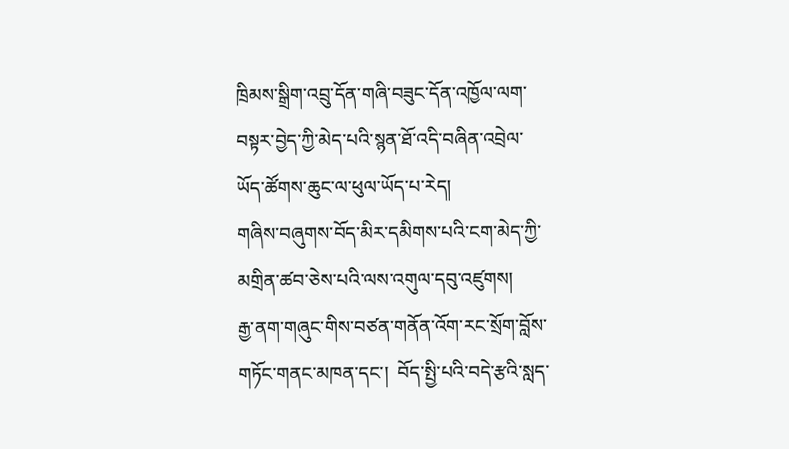ཁྲིམས་སྒྲིག་འབྲུ་དོན་གཞི་བཟུང་དོན་འཁྱོལ་ལག་བསྟར་བྱེད་ཀྱི་མེད་པའི་སྙན་ཐོ་འདི་བཞིན་འབྲེལ་ཡོད་ཚོགས་ཆུང་ལ་ཕུལ་ཡོད་པ་རེད།
གཞིས་བཞུགས་བོད་མིར་དམིགས་པའི་ངག་མེད་ཀྱི་མགྲིན་ཚབ་ཅེས་པའི་ལས་འགུལ་དབུ་འཛུགས།
རྒྱ་ནག་གཞུང་གིས་བཙན་གནོན་འོག་རང་སྲོག་བློས་གཏོང་གནང་མཁན་དང་།  བོད་སྤྱི་པའི་བདེ་རྩའི་སླད་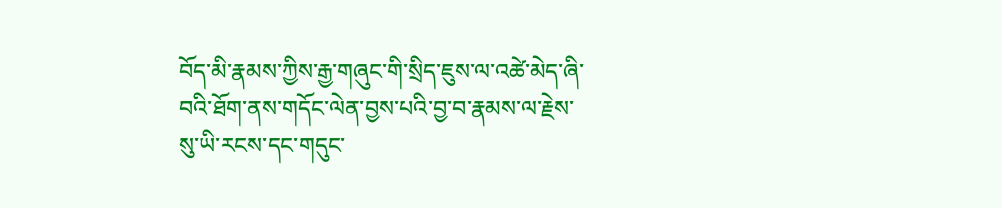བོད་མི་རྣམས་ཀྱིས་རྒྱ་གཞུང་གི་སྲིད་ཇུས་ལ་འཚེ་མེད་ཞི་བའི་ཐོག་ནས་གདོང་ལེན་བྱས་པའི་བྱ་བ་རྣམས་ལ་རྗེས་སུ་ཡི་རངས་དང་གདུང་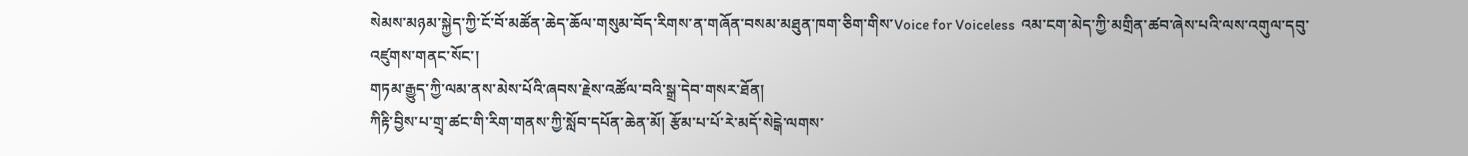སེམས་མཉམ་སྐྱེད་ཀྱི་ངོ་བོ་མཚོན་ཆེད་ཆོལ་གསུམ་བོད་རིགས་ན་གཞོན་བསམ་མཐུན་ཁག་ཅིག་གིས་Voice for Voiceless  འམ་ངག་མེད་ཀྱི་མགྲིན་ཚབ་ཞེས་པའི་ལས་འགུལ་དབུ་འཛུགས་གནང་སོང་།
གཏམ་རྒྱུད་ཀྱི་ལམ་ནས་མེས་པོའི་ཞབས་རྗེས་འཚོལ་བའི་སྒྲ་དེབ་གསར་ཐོན།
ཀིརྟི་བྱིས་པ་གྲྭ་ཚང་གི་རིག་གནས་ཀྱི་སློབ་དཔོན་ཆེན་མོ། རྩོམ་པ་པོ་རེ་མདོ་སེངྒེ་ལགས་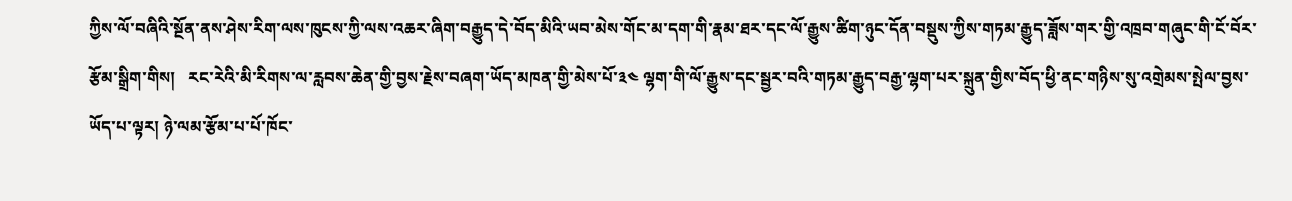ཀྱིས་ལོ་བཞིའི་སྔོན་ནས་ཤེས་རིག་ལས་ཁུངས་ཀྱི་ལས་འཆར་ཞིག་བརྒྱུད་དེ་བོད་མིའི་ཡབ་མེས་གོང་མ་དག་གི་རྣམ་ཐར་དང་ལོ་རྒྱུས་ཚིག་ཉུང་དོན་བསྡུས་ཀྱིས་གཏམ་རྒྱུད་ཟློས་གར་གྱི་འཁྲབ་གཞུང་གི་ངོ་བོར་རྩོམ་སྒྲིག་གིས།   རང་རེའི་མི་རིགས་ལ་རླབས་ཆེན་གྱི་བྱས་རྗེས་བཞག་ཡོད་མཁན་གྱི་མེས་པོ་༣༤ ལྷག་གི་ལོ་རྒྱུས་དང་སྦྱར་བའི་གཏམ་རྒྱུད་བརྒྱ་ལྷག་པར་སྐྲུན་གྱིས་བོད་ཕྱི་ནང་གཉིས་སུ་འགྲེམས་སྤེལ་བྱས་ཡོད་པ་ལྟར། ཉེ་ལམ་རྩོམ་པ་པོ་ཁོང་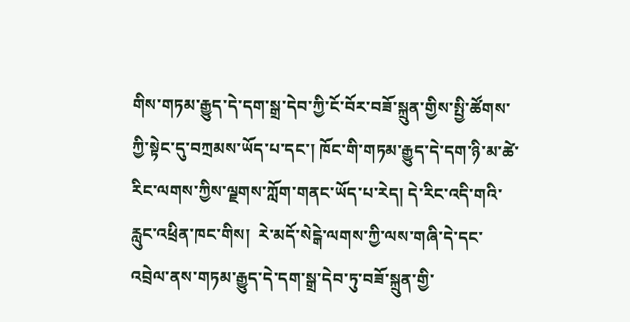གིས་གཏམ་རྒྱུད་དེ་དག་སྒྲ་དེབ་ཀྱི་ངོ་བོར་བཟོ་སྐྲུན་གྱིས་སྤྱི་ཚོགས་ཀྱི་སྟེང་དུ་བཀྲམས་ཡོད་པ་དང་། ཁོང་གི་གཏམ་རྒྱུད་དེ་དག་ཉི་མ་ཚེ་རིང་ལགས་ཀྱིས་ལྗགས་ཀློག་གནང་ཡོད་པ་རེད། དེ་རིང་འདི་གའི་རླུང་འཕྲིན་ཁང་གིས།  རེ་མདོ་སེངྒེ་ལགས་ཀྱི་ལས་གཞི་དེ་དང་འབྲེལ་ནས་གཏམ་རྒྱུད་དེ་དག་སྒྲ་དེབ་ཏུ་བཟོ་སྐྲུན་གྱི་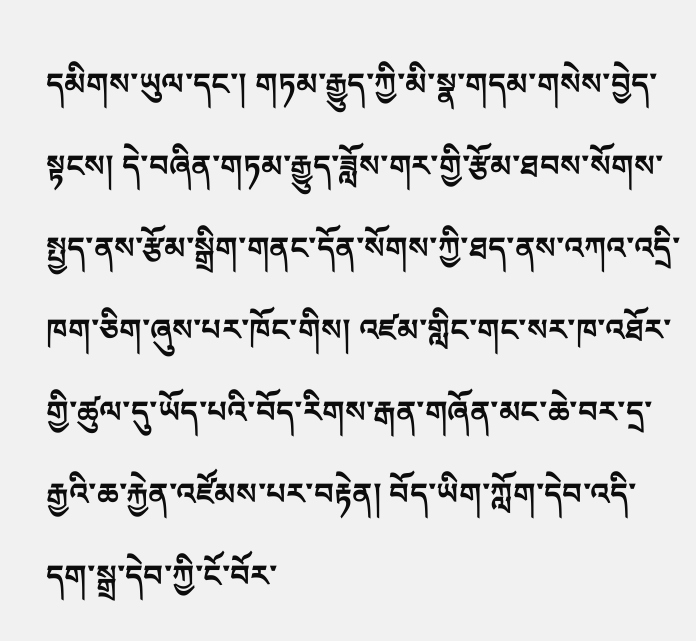དམིགས་ཡུལ་དང་། གཏམ་རྒྱུད་ཀྱི་མི་སྣ་གདམ་གསེས་བྱེད་སྟངས། དེ་བཞིན་གཏམ་རྒྱུད་ཟློས་གར་གྱི་རྩོམ་ཐབས་སོགས་སྤྱད་ནས་རྩོམ་སྒྲིག་གནང་དོན་སོགས་ཀྱི་ཐད་ནས་འཀའ་འདྲི་ཁག་ཅིག་ཞུས་པར་ཁོང་གིས། འཛམ་གླིང་གང་སར་ཁ་འཐོར་གྱི་ཚུལ་དུ་ཡོད་པའི་བོད་རིགས་རྒན་གཞོན་མང་ཆེ་བར་དྲ་རྒྱའི་ཆ་རྐྱེན་འཛོམས་པར་བརྟེན། བོད་ཡིག་ཀློག་དེབ་འདི་དག་སྒྲ་དེབ་ཀྱི་ངོ་བོར་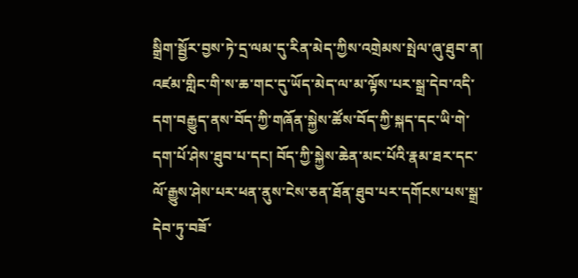སྒྲིག་སྦྱོར་བྱས་ཏེ་དྲ་ལམ་དུ་རིན་མེད་ཀྱིས་འགྲེམས་སྤེལ་ཞུ་ཐུབ་ན། འཛམ་གླིང་གི་ས་ཆ་གང་དུ་ཡོད་མེད་ལ་མ་ལྟོས་པར་སྒྲ་དེབ་འདི་དག་བརྒྱུད་ནས་བོད་ཀྱི་གཞོན་སྐྱེས་ཚོས་བོད་ཀྱི་སྐད་དང་ཡི་གེ་དག་པོ་ཤེས་ཐུབ་པ་དང། བོད་ཀྱི་སྐྱེས་ཆེན་མང་པོའི་རྣམ་ཐར་དང་ལོ་རྒྱུས་ཤེས་པར་ཕན་ནུས་ངེས་ཅན་ཐོན་ཐུབ་པར་དགོངས་པས་སྒྲ་དེབ་ཏུ་བཟོ་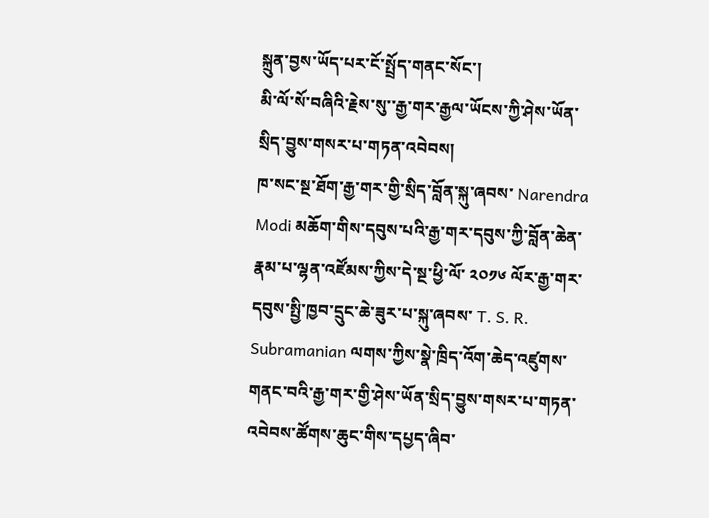སྐྲུན་བྱས་ཡོད་པར་ངོ་སྤྲོད་གནང་སོང་།
མི་ལོ་སོ་བཞིའི་རྗེས་སུ་་རྒྱ་གར་རྒྱལ་ཡོངས་ཀྱི་ཤེས་ཡོན་སྲིད་བྱུས་གསར་པ་གཏན་འབེབས།
ཁ་སང་སྔ་ཐོག་རྒྱ་གར་གྱི་སྲིད་བློན་སྐུ་ཞབས་ Narendra Modi མཆོག་གིས་དབུས་པའི་རྒྱ་གར་དབུས་ཀྱི་བློན་ཆེན་རྣམ་པ་ལྷན་འཛོམས་ཀྱིས་དེ་སྔ་ཕྱི་ལོ་ ༢༠༡༦ ལོར་རྒྱ་གར་དབུས་སྤྱི་ཁྱབ་དྲུང་ཆེ་ཟུར་པ་སྐུ་ཞབས་ T. S. R. Subramanian ལགས་ཀྱིས་སྣེ་ཁྲིད་འོག་ཆེད་འཛུགས་གནང་བའི་རྒྱ་གར་གྱི་ཤེས་ཡོན་སྲིད་བྱུས་གསར་པ་གཏན་འབེབས་ཚོགས་ཆུང་གིས་དཔྱད་ཞིབ་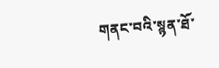གནང་བའི་སྙན་ཐོ་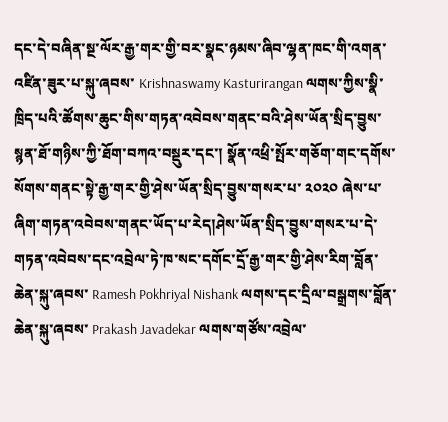དང་དེ་བཞིན་སྔ་ལོར་རྒྱ་གར་གྱི་བར་སྣང་ཉམས་ཞིབ་ལྷན་ཁང་གི་འགན་འཛིན་ཟུར་པ་སྐུ་ཞབས་ Krishnaswamy Kasturirangan ལགས་ཀྱིས་སྣི་ཁྲིད་པའི་ཚོགས་ཆུང་གིས་གཏན་འབེབས་གནང་བའི་ཤེས་ཡོན་སྲིད་བྱུས་སྙན་ཐོ་གཉིས་ཀྱི་ཐོག་བཀའ་བསྡུར་དང་། སྣོན་འཕྲི་སྤོར་གཅོག་གང་དགོས་སོགས་གནང་སྟེ་རྒྱ་གར་གྱི་ཤེས་ཡོན་སྲིད་བྱུས་གསར་པ་ ༢༠༢༠ ཞེས་པ་ཞིག་གཏན་འབེབས་གནང་ཡོད་པ་རེད།ཤེས་ཡོན་སྲིད་བྱུས་གསར་པ་དེ་གཏན་འབེབས་དང་འབྲེལ་ཏེ་ཁ་སང་དགོང་དྲོ་རྒྱ་གར་གྱི་ཤེས་རིག་བློན་ཆེན་སྐུ་ཞབས་ Ramesh Pokhriyal Nishank ལགས་དང་དྲིལ་བསྒྲགས་བློན་ཆེན་སྐུ་ཞབས་ Prakash Javadekar ལགས་གཙོས་འབྲེལ་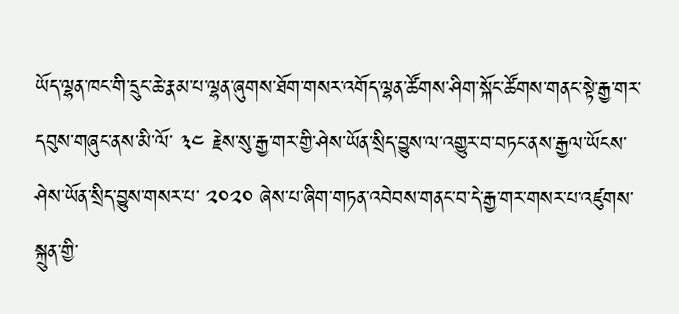ཡོད་ལྷན་ཁང་གི་དྲུང་ཆེ་རྣམ་པ་ལྷན་ཞུགས་ཐོག་གསར་འགོད་ལྷན་ཚོགས་ཤིག་སྐོང་ཚོགས་གནང་སྟེ་རྒྱ་གར་དབུས་གཞུང་ནས་མི་ལོ་ ༣༤ རྗེས་སུ་རྒྱ་གར་གྱི་ཤེས་ཡོན་སྲིད་བྱུས་ལ་འགྱུར་བ་བཏང་ནས་རྒྱལ་ཡོངས་ཤེས་ཡོན་སྲིད་བྱུས་གསར་པ་ ༢༠༢༠ ཞེས་པ་ཞིག་གཏན་འབེབས་གནང་བ་དེ་རྒྱ་གར་གསར་པ་འཛུགས་སྐྲུན་གྱི་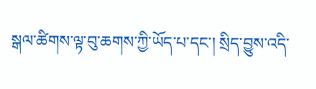སྒལ་ཚིགས་ལྟ་བུ་ཆགས་ཀྱི་ཡོད་པ་དང་། སྲིད་བྱུས་འདི་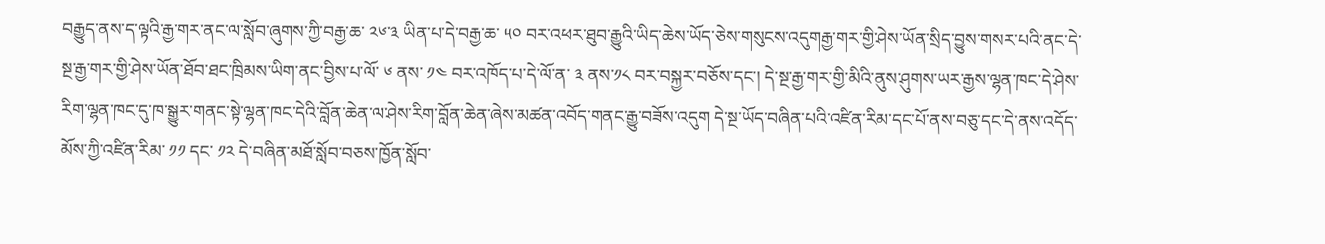བརྒྱུད་ནས་ད་ལྟའི་རྒྱ་གར་ནང་ལ་སློབ་ཞུགས་ཀྱི་བརྒྱ་ཆ་ ༢༦་༣ ཡིན་པ་དེ་བརྒྱ་ཆ་ ༥༠ བར་འཕར་ཐུབ་རྒྱུའི་ཡིད་ཆེས་ཡོད་ཅེས་གསུངས་འདུགརྒྱ་གར་གྱི་ཤེས་ཡོན་སྲིད་བྱུས་གསར་པའི་ནང་དེ་སྔ་རྒྱ་གར་གྱི་ཤེས་ཡོན་ཐོབ་ཐང་ཁྲིམས་ཡིག་ནང་བྱིས་པ་ལོ་ ༦ ནས་ ༡༤ བར་འཁོད་པ་དེ་ལོ་ན་ ༣ ནས་༡༨ བར་བསྐྱར་བཅོས་དང་། དེ་སྔ་རྒྱ་གར་གྱི་མིའི་ནུས་ཤུགས་ཡར་རྒྱས་ལྷན་ཁང་དེ་ཤེས་རིག་ལྷན་ཁང་དུ་ཁ་སྒྱུར་གནང་སྟེ་ལྷན་ཁང་དེའི་བློན་ཆེན་ལ་ཤེས་རིག་བློན་ཆེན་ཞེས་མཚན་འབོད་གནང་རྒྱུ་བཟོས་འདུག དེ་སྔ་ཡོད་བཞིན་པའི་འཛིན་རིམ་དང་པོ་ནས་བཅུ་དང་དེ་ནས་འདོད་མོས་ཀྱི་འཛིན་རིམ་ ༡༡ དང་ ༡༢ དེ་བཞིན་མཐོ་སློབ་བཅས་ཁྱོན་སློབ་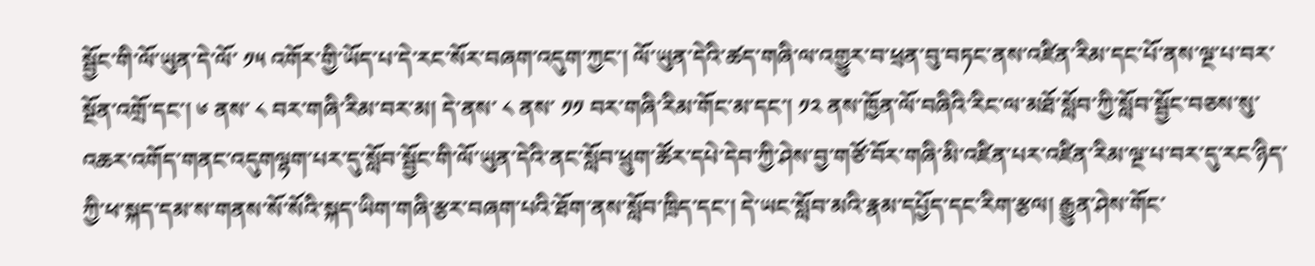སྦྱོང་གི་ལོ་ཡུན་དེ་ལོ་ ༡༥ འགོར་གྱི་ཡོད་པ་དེ་རང་སོར་བཞག་འདུག་ཀྱང་། ལོ་ཡུན་དེའི་ཚད་གཞི་ལ་འགྱུར་བ་ཕྲན་བུ་བཏང་ནས་འཛིན་རིམ་དང་པོ་ནས་ལྔ་པ་བར་སྔོན་འགྲོ་དང་། ༦ ནས་ ༨ བར་གཞི་རིམ་བར་མ། དེ་ནས་ ༨ ནས་ ༡༡ བར་གཞི་རིམ་གོང་མ་དང་། ༡༢ ནས་ཁྱོན་ལོ་བཞིའི་རིང་ལ་མཐོ་སློབ་ཀྱི་སློབ་སྦྱོང་བཅས་སུ་འཆར་འགོད་གནང་འདུགལྷག་པར་དུ་སློབ་སྦྱོང་གི་ལོ་ཡུན་དེའི་ནང་སློབ་ཕྲུག་ཚོར་དཔེ་དེབ་ཀྱི་ཤེས་བྱ་གཙོ་བོར་གཞི་མི་འཛིན་པར་འཛིན་རིམ་ལྔ་པ་བར་དུ་རང་ཉིད་ཀྱི་ཕ་སྐད་དམ་ས་གནས་སོ་སོའི་སྐད་ཡིག་གཞི་རྩར་བཞག་པའི་ཐོག་ནས་སློབ་ཁྲིད་དང་། དེ་ཡང་སློབ་མའི་རྣམ་དཔྱོད་དང་རིག་རྩལ། རྒྱུན་ཤེས་གོང་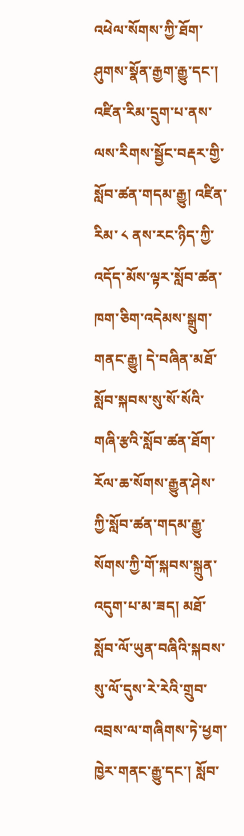འཕེལ་སོགས་ཀྱི་ཐོག་ཤུགས་སྣོན་རྒྱག་རྒྱུ་དང་། འཛིན་རིམ་དྲུག་པ་ནས་ལས་རིགས་སྦྱོང་བརྡར་གྱི་སློབ་ཚན་གདམ་རྒྱུ། འཛིན་རིམ་ ༨ ནས་རང་ཉིད་ཀྱི་འདོད་མོས་ལྟར་སློབ་ཚན་ཁག་ཅིག་འདེམས་སྒྲུག་གནང་རྒྱུ། དེ་བཞིན་མཐོ་སློབ་སྐབས་སུ་སོ་སོའི་གཞི་རྩའི་སློབ་ཚན་ཐོག་རོལ་ཆ་སོགས་རྒྱུན་ཤེས་ཀྱི་སློབ་ཚན་གདམ་རྒྱུ་སོགས་ཀྱི་གོ་སྐབས་སྐྲུན་འདུག་པ་མ་ཟད། མཐོ་སློབ་ལོ་ཡུན་བཞིའི་སྐབས་སུ་ལོ་དུས་རེ་རེའི་གྲུབ་འབྲས་ལ་གཞིགས་ཏེ་ཕྱག་ཁྱེར་གནང་རྒྱུ་དང་། སློབ་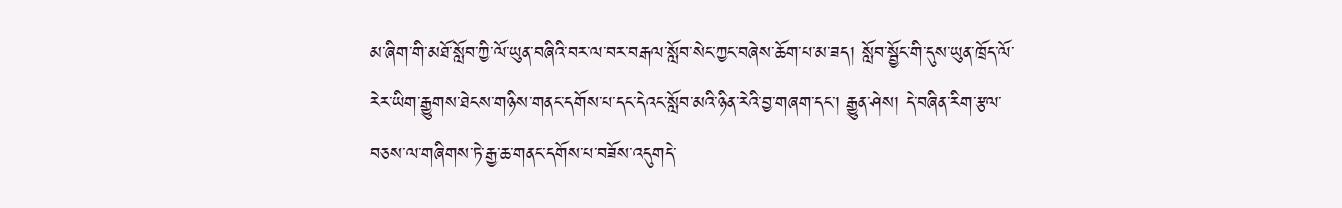མ་ཞིག་གི་མཐོ་སློབ་ཀྱི་ལོ་ཡུན་བཞིའི་བར་ལ་བར་བརྒལ་སློབ་སེང་ཀྱང་བཞེས་ཆོག་པ་མ་ཟད། སློབ་སྦྱོང་གི་དུས་ཡུན་ཁྲོད་ལོ་རེར་ཡིག་རྒྱུགས་ཐེངས་གཉིས་གནང་དགོས་པ་དང་དེའང་སློབ་མའི་ཉིན་རེའི་བྱ་གཞག་དང་། རྒྱུན་ཤེས། དེ་བཞིན་རིག་རྩལ་བཅས་ལ་གཞིགས་ཏེ་རྒྱ་ཆ་གནང་དགོས་པ་བཟོས་འདུགདེ་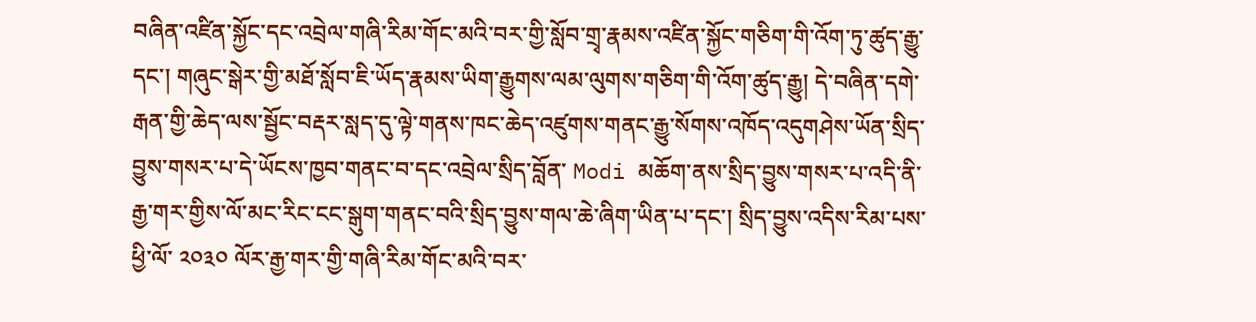བཞིན་འཛིན་སྐྱོང་དང་འབྲེལ་གཞི་རིམ་གོང་མའི་བར་གྱི་སློབ་གྲྭ་རྣམས་འཛིན་སྐྱོང་གཅིག་གི་འོག་ཏུ་ཚུད་རྒྱུ་དང་། གཞུང་སྒེར་གྱི་མཐོ་སློབ་ཇི་ཡོད་རྣམས་ཡིག་རྒྱུགས་ལམ་ལུགས་གཅིག་གི་འོག་ཚུད་རྒྱུ། དེ་བཞིན་དགེ་རྒན་གྱི་ཆེད་ལས་སྦྱོང་བརྡར་སླད་དུ་ལྟེ་གནས་ཁང་ཆེད་འཛུགས་གནང་རྒྱུ་སོགས་འཁོད་འདུགཤེས་ཡོན་སྲིད་བྱུས་གསར་པ་དེ་ཡོངས་ཁྱབ་གནང་བ་དང་འབྲེལ་སྲིད་བློན་ Modi མཆོག་ནས་སྲིད་བྱུས་གསར་པ་འདི་ནི་རྒྱ་གར་གྱིས་ལོ་མང་རིང་ངང་སྒུག་གནང་བའི་སྲིད་བྱུས་གལ་ཆེ་ཞིག་ཡིན་པ་དང་། སྲིད་བྱུས་འདིས་རིམ་པས་ཕྱི་ལོ་ ༢༠༣༠ ལོར་རྒྱ་གར་གྱི་གཞི་རིམ་གོང་མའི་བར་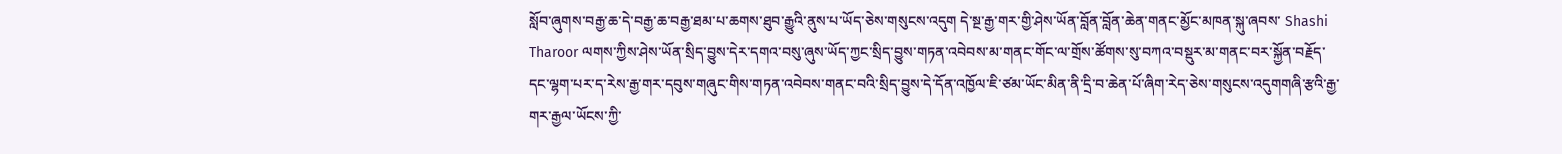སློབ་ཞུགས་བརྒྱ་ཆ་དེ་བརྒྱ་ཆ་བརྒྱ་ཐམ་པ་ཆགས་ཐུབ་རྒྱུའི་ནུས་པ་ཡོད་ཅེས་གསུངས་འདུག དེ་སྔ་རྒྱ་གར་གྱི་ཤེས་ཡོན་བློན་བློན་ཆེན་གནང་མྱོང་མཁན་སྐུ་ཞབས་ Shashi Tharoor ལགས་ཀྱིས་ཤེས་ཡོན་སྲིད་བྱུས་དེར་དགའ་བསུ་ཞུས་ཡོད་ཀྱང་སྲིད་བྱུས་གཏན་འབེབས་མ་གནང་གོང་ལ་གྲོས་ཚོགས་སུ་བཀའ་བསྡུར་མ་གནང་བར་སྐྱོན་བརྗོད་དང་ལྷག་པར་ད་རེས་རྒྱ་གར་དབུས་གཞུང་གིས་གཏན་འབེབས་གནང་བའི་སྲིད་བྱུས་དེ་དོན་འཁྱོལ་ཇི་ཙམ་ཡོང་མིན་ནི་དྲི་བ་ཆེན་པོ་ཞིག་རེད་ཅེས་གསུངས་འདུགགཞི་རྩའི་རྒྱ་གར་རྒྱལ་ཡོངས་ཀྱི་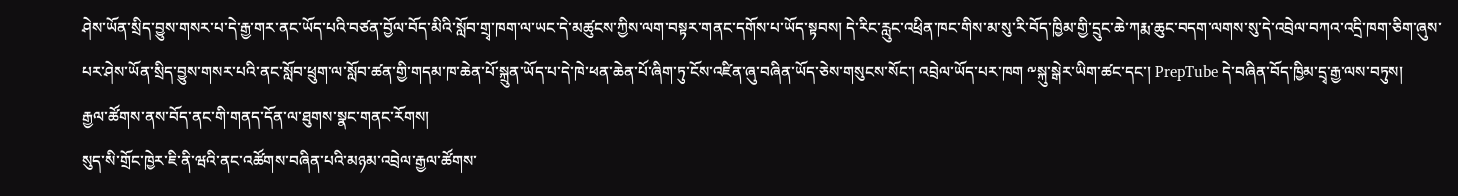ཤེས་ཡོན་སྲིད་བྱུས་གསར་པ་དེ་རྒྱ་གར་ནང་ཡོད་པའི་བཙན་བྱོལ་བོད་མིའི་སློབ་གྲྭ་ཁག་ལ་ཡང་དེ་མཚུངས་ཀྱིས་ལག་བསྟར་གནང་དགོས་པ་ཡོད་སྟབས། དེ་རིང་རླུང་འཕྲིན་ཁང་གིས་མ་སུ་རི་བོད་ཁྱིམ་གྱི་དྲུང་ཆེ་ཀརྨ་ཆུང་བདག་ལགས་སུ་དེ་འབྲེལ་བཀའ་འདྲི་ཁག་ཅིག་ཞུས་པར་ཤེས་ཡོན་སྲིད་བྱུས་གསར་པའི་ནང་སློབ་ཕྲུག་ལ་སློབ་ཚན་གྱི་གདམ་ཁ་ཆེན་པོ་སྐྲུན་ཡོད་པ་དེ་ཁེ་ཕན་ཆེན་པོ་ཞིག་ཏུ་ངོས་འཛིན་ཞུ་བཞིན་ཡོད་ཅེས་གསུངས་སོང་། འབྲེལ་ཡོད་པར་ཁག ༸སྐུ་སྒེར་ཡིག་ཚང་དང་། PrepTube དེ་བཞིན་བོད་ཁྱིམ་དྲྭ་རྒྱ་ལས་བཏུས།
རྒྱལ་ཚོགས་ནས་བོད་ནང་གི་གནད་དོན་ལ་ཐུགས་སྣང་གནང་རོགས།
སུད་སི་གྲོང་ཁྱེར་ཇི་ནི་ཝའི་ནང་འཚོགས་བཞིན་པའི་མཉམ་འབྲེལ་རྒྱལ་ཚོགས་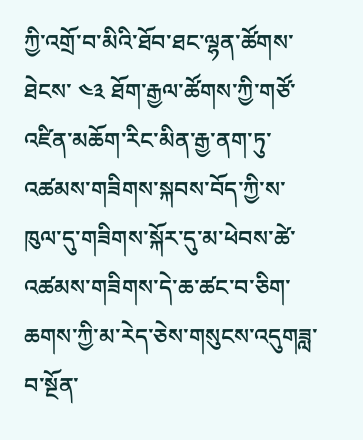ཀྱི་འགྲོ་བ་མིའི་ཐོབ་ཐང་ལྷན་ཚོགས་ཐེངས་ ༤༣ ཐོག་རྒྱལ་ཚོགས་ཀྱི་གཙོ་འཛིན་མཆོག་རིང་མིན་རྒྱ་ནག་ཏུ་འཚམས་གཟིགས་སྐབས་བོད་ཀྱི་ས་ཁུལ་དུ་གཟིགས་སྐོར་དུ་མ་ཕེབས་ཚེ་འཚམས་གཟིགས་དེ་ཆ་ཚང་བ་ཅིག་ཆགས་ཀྱི་མ་རེད་ཅེས་གསུངས་འདུགཟླ་བ་སྔོན་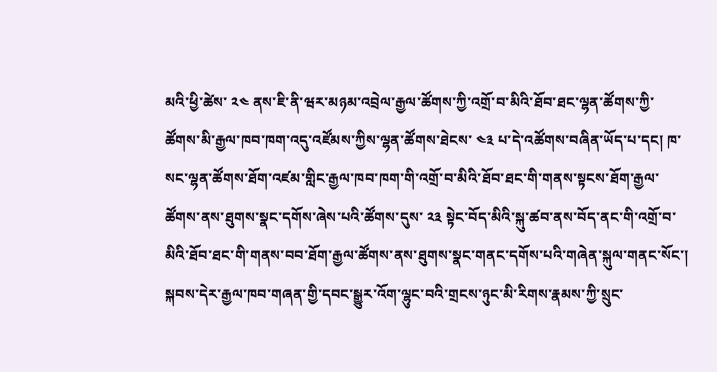མའི་ཕྱི་ཚེས་ ༢༤ ནས་ཇི་ནི་ཝར་མཉམ་འབྲེལ་རྒྱལ་ཚོགས་ཀྱི་འགྲོ་བ་མིའི་ཐོབ་ཐང་ལྷན་ཚོགས་ཀྱི་ཚོགས་མི་རྒྱལ་ཁབ་ཁག་འདུ་འཛོམས་ཀྱིས་ལྷན་ཚོགས་ཐེངས་ ༤༣ པ་དེ་འཚོགས་བཞིན་ཡོད་པ་དང། ཁ་སང་ལྷན་ཚོགས་ཐོག་འཛམ་གླིང་རྒྱལ་ཁབ་ཁག་གི་འགྲོ་བ་མིའི་ཐོབ་ཐང་གི་གནས་སྟངས་ཐོག་རྒྱལ་ཚོགས་ནས་ཐུགས་སྣང་དགོས་ཞེས་པའི་ཚོགས་དུས་ ༢༣ སྟེང་བོད་མིའི་སྐུ་ཚབ་ནས་བོད་ནང་གི་འགྲོ་བ་མིའི་ཐོབ་ཐང་གི་གནས་བབ་ཐོག་རྒྱལ་ཚོགས་ནས་ཐུགས་སྣང་གནང་དགོས་པའི་གཞེན་སྐུལ་གནང་སོང་། སྐབས་དེར་རྒྱལ་ཁབ་གཞན་གྱི་དབང་སྒྱུར་འོག་ལྷུང་བའི་གྲངས་ཉུང་མི་རིགས་རྣམས་ཀྱི་སྲུང་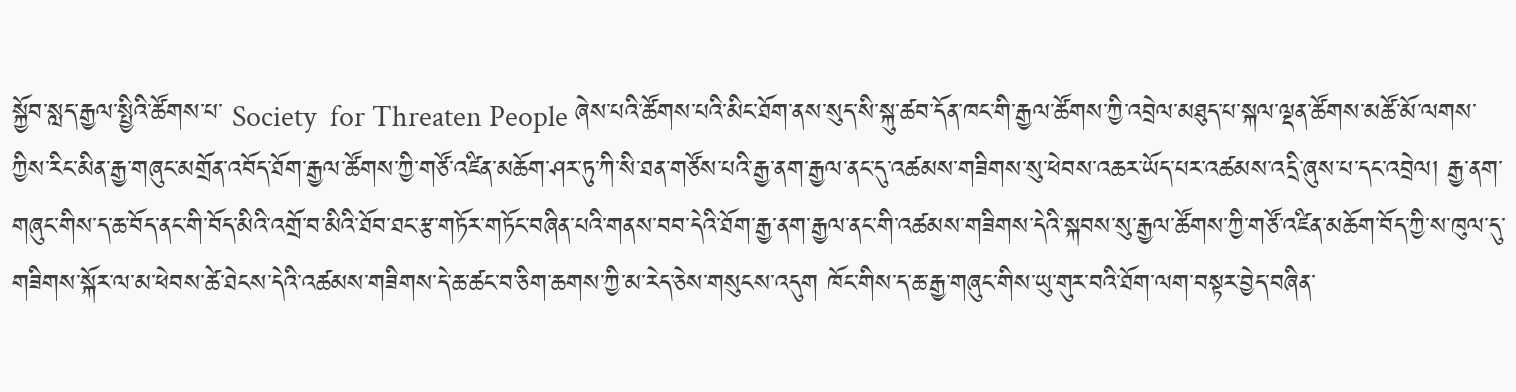སྐྱོབ་སླད་རྒྱལ་སྤྱིའི་ཚོགས་པ་ Society  for Threaten People ཞེས་པའི་ཚོགས་པའི་མིང་ཐོག་ནས་སུད་སི་སྐུ་ཚབ་དོན་ཁང་གི་རྒྱལ་ཚོགས་ཀྱི་འབྲེལ་མཐུད་པ་སྐལ་ལྡན་ཚོགས་མཚོ་མོ་ལགས་ཀྱིས་རིང་མིན་རྒྱ་གཞུང་མགྲོན་འབོད་ཐོག་རྒྱལ་ཚོགས་ཀྱི་གཙོ་འཛིན་མཆོག་ཤར་ཏུ་ཀི་སི་ཐན་གཙོས་པའི་རྒྱ་ནག་རྒྱལ་ནང་དུ་འཚམས་གཟིགས་སུ་ཕེབས་འཆར་ཡོད་པར་འཚམས་འདྲི་ཞུས་པ་དང་འབྲེལ། རྒྱ་ནག་གཞུང་གིས་ད་ཆ་བོད་ནང་གི་བོད་མིའི་འགྲོ་བ་མིའི་ཐོབ་ཐང་རྩ་གཏོར་གཏོང་བཞིན་པའི་གནས་བབ་དེའི་ཐོག་རྒྱ་ནག་རྒྱལ་ནང་གི་འཚམས་གཟིགས་དེའི་སྐབས་སུ་རྒྱལ་ཚོགས་ཀྱི་གཙོ་འཛིན་མཆོག་བོད་ཀྱི་ས་ཁུལ་དུ་གཟིགས་སྐོར་ལ་མ་ཕེབས་ཚེ་ཐེངས་དེའི་འཚམས་གཟིགས་དེ་ཆ་ཚང་བ་ཅིག་ཆགས་ཀྱི་མ་རེད་ཅེས་གསུངས་འདུག ཁོང་གིས་ད་ཆ་རྒྱ་གཞུང་གིས་ཡུ་གུར་བའི་ཐོག་ལག་བསྟར་བྱེད་བཞིན་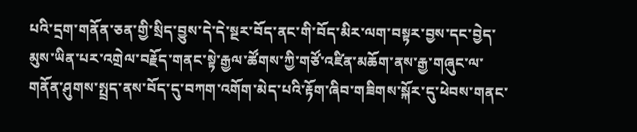པའི་དྲག་གནོན་ཅན་གྱི་སྲིད་བྱུས་དེ་དེ་སྔར་བོད་ནང་གི་བོད་མིར་ལག་བསྟར་བྱས་དང་བྱེད་མུས་ཡིན་པར་འགྲེལ་བརྗོད་གནང་སྟེ་རྒྱལ་ཚོགས་ཀྱི་གཙོ་འཛིན་མཆོག་ནས་རྒྱ་གཞུང་ལ་གནོན་ཤུགས་སྤྲད་ནས་བོད་དུ་བཀག་འགོག་མེད་པའི་རྟོག་ཞིབ་གཟིགས་སྐོར་དུ་ཕེབས་གནང་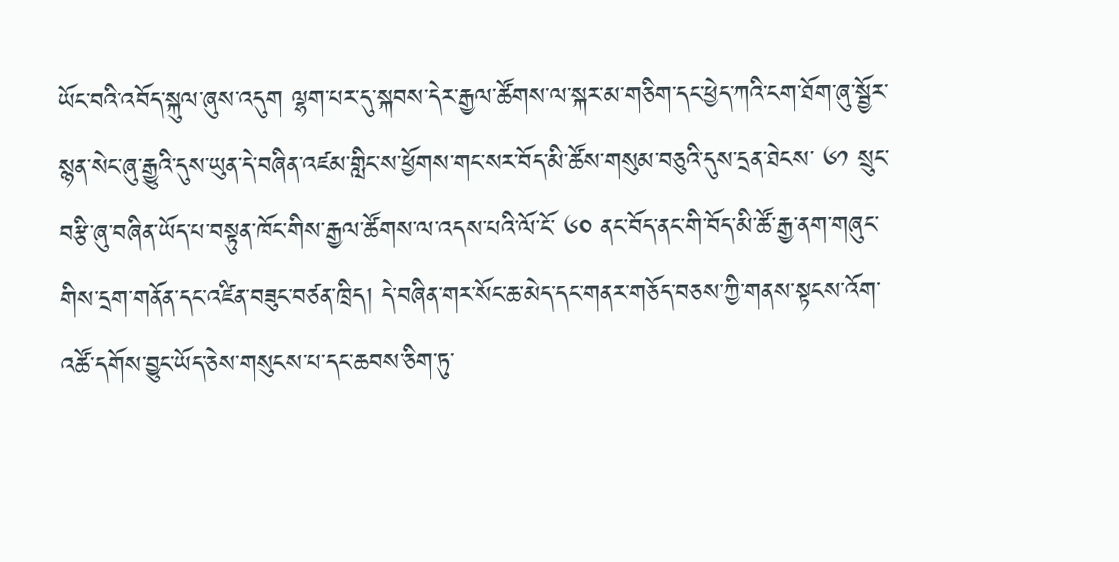ཡོང་བའི་འབོད་སྐུལ་ཞུས་འདུག ལྷག་པར་དུ་སྐབས་དེར་རྒྱལ་ཚོགས་ལ་སྐར་མ་གཅིག་དང་ཕྱེད་ཀའི་ངག་ཐོག་ཞུ་སྦྱོར་སྙན་སེང་ཞུ་རྒྱུའི་དུས་ཡུན་དེ་བཞིན་འཛམ་གླིང་ས་ཕྱོགས་གང་སར་བོད་མི་ཚོས་གསུམ་བཅུའི་དུས་དྲན་ཐེངས་ ༦༡ སྲུང་བརྩི་ཞུ་བཞིན་ཡོད་པ་བསྟུན་ཁོང་གིས་རྒྱལ་ཚོགས་ལ་འདས་པའི་ལོ་ངོ་ ༦༠ ནང་བོད་ནང་གི་བོད་མི་ཚོ་རྒྱ་ནག་གཞུང་གིས་དྲག་གནོན་དང་འཛིན་བཟུང་བཙན་ཁྲིད། དེ་བཞིན་གར་སོང་ཆ་མེད་དང་གནར་གཅོད་བཅས་ཀྱི་གནས་སྟངས་འོག་འཚོ་དགོས་བྱུང་ཡོད་ཅེས་གསུངས་པ་དང་ཆབས་ཅིག་ཏུ་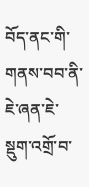བོད་ནང་གི་གནས་བབ་ནི་ཇེ་ཞན་ཇེ་སྡུག་འགྲོ་བ་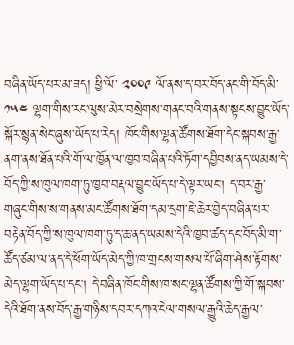བཞིན་ཡོད་པར་མ་ཟད། ཕྱི་ལོ་ ༢༠༠༩ ལོ་ནས་ད་བར་བོད་ནང་གི་བོད་མི་༡༥༤ ལྷག་གིས་རང་ལུས་མེར་བསྲེགས་གནང་བའི་གནས་སྟངས་བྱུང་ཡོད་སྐོར་སྙན་སེང་ཞུས་ཡོད་པ་རེད། ཁོང་གིས་ལྷན་ཚོགས་ཐོག་དེང་སྐབས་རྒྱ་ནག་ནས་ཐོན་པའི་གོ་ལ་ཁྱོན་ལ་ཁྱབ་བཞིན་པའི་ཏོག་དབྱིབས་ནད་ཡམས་དེ་བོད་ཀྱི་ས་ཁུལ་ཁག་ཏུ་ཁྱབ་བརྡལ་བྱུང་ཡོད་པ་དེ་ལྟར་ཡང། ད་བར་རྒྱ་གཞུང་གིས་ས་གནས་མང་ཚོགས་ཐོག་དམ་དྲག་ཇེ་ཆེར་བྱེད་བཞིན་པར་བརྟེན་བོད་ཀྱི་ས་ཁུལ་ཁག་ཏུ་ད་ཆ་ནད་ཡམས་དེའི་ཁྱབ་ཚད་དང་བོད་མི་ག་ཚོད་ཙམ་ལ་ནད་དེ་ཕོག་ཡོད་མེད་ཀྱི་ཁ་གྲངས་གསལ་པོ་ཞིག་ཤེས་རྟོགས་མེད་ལྷག་ཡོད་པ་དང། དེ་བཞིན་ཁོང་གིས་ཁ་སང་ལྷན་ཚོགས་ཀྱི་གོ་སྐབས་དེའི་ཐོག་ནས་བོད་རྒྱ་གཉིས་དབར་དཀའ་ངེལ་གསལ་རྒྱུའི་ཆེད་རྒྱལ་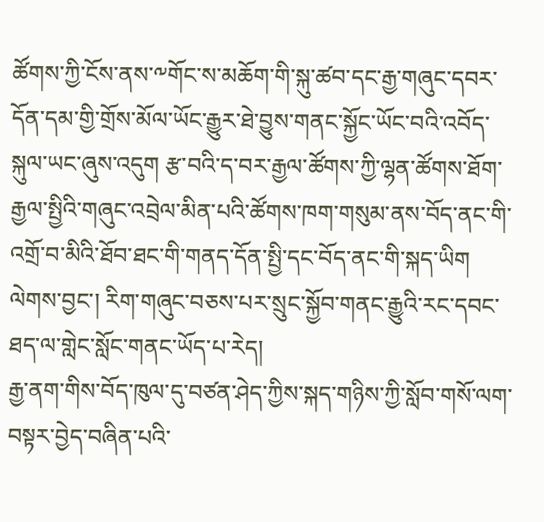ཚོགས་ཀྱི་ངོས་ནས་༸གོང་ས་མཆོག་གི་སྐུ་ཚབ་དང་རྒྱ་གཞུང་དབར་དོན་དམ་གྱི་གྲོས་མོལ་ཡོང་རྒྱུར་ཐེ་བྱུས་གནང་སྐྱོང་ཡོང་བའི་འབོད་སྐུལ་ཡང་ཞུས་འདུག རྩ་བའི་ད་བར་རྒྱལ་ཚོགས་ཀྱི་ལྷན་ཚོགས་ཐོག་རྒྱལ་སྤྱིའི་གཞུང་འབྲེལ་མིན་པའི་ཚོགས་ཁག་གསུམ་ནས་བོད་ནང་གི་འགྲོ་བ་མིའི་ཐོབ་ཐང་གི་གནད་དོན་སྤྱི་དང་བོད་ནང་གི་སྐད་ཡིག ལེགས་བྱང་། རིག་གཞུང་བཅས་པར་སྲུང་སྐྱོབ་གནང་རྒྱུའི་རང་དབང་ཐད་ལ་གླེང་སློང་གནང་ཡོད་པ་རེད།
རྒྱ་ནག་གིས་བོད་ཁུལ་དུ་བཙན་ཤེད་ཀྱིས་སྐད་གཉིས་ཀྱི་སློབ་གསོ་ལག་བསྟར་བྱེད་བཞིན་པའི་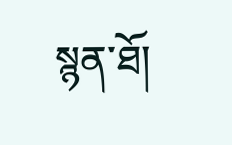སྙན་ཐོ།